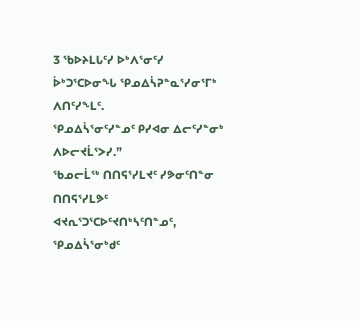3 ᖃᐅᔨᒪᒐᑦᓯ ᐅᒃᐱᕐᓂᑦᓯ ᐆᒃᑐᕐᑕᐅᓂᖓ ᕿᓄᐃᓵᕈᓐᓇᕐᓯᓂᕐᒥᒃ ᐱᑎᑦᓯᖕᒪᑦ.
ᕿᓄᐃᓵᕐᓂᑦᓯᓐᓄᑦ ᑭᓯᐊᓂ ᐃᓕᑦᓯᓐᓂᒃ ᐱᐅᓕᔪᒫᕐᐳᓯ.”
ᖃᓄᓕᒫᖅ ᑎᑎᕋᕐᓯᒪᔪᑦ ᓯᕗᓂᑦᑎᓐᓂ ᑎᑎᕋᕐᓯᒪᕗᑦ ᐊᔪᕆᕐᑐᕐᑕᐅᑦᔪᑎᒃᓴᑦᑎᓐᓄᑦ, ᕿᓄᐃᓵᕐᓂᒃᑯᑦ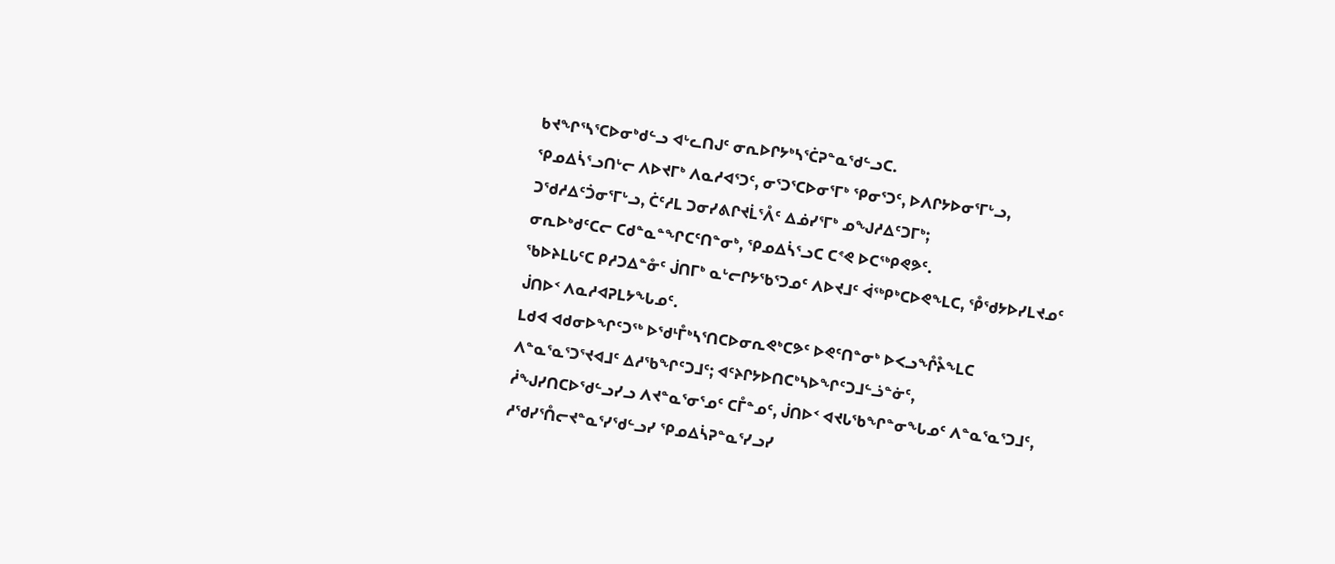ᑲᔪᖏᕐᓴᕐᑕᐅᓂᒃᑯᓪᓗ ᐊᒡᓚᑎᒍᑦ ᓂᕆᐅᒋᔭᒃᓴᕐᑖᕈᓐᓇᖁᓪᓗᑕ.
ᕿᓄᐃᓵᕐᓗᑎᒡᓕ ᐱᐅᔪᒥᒃ ᐱᓇᓱᐊᕐᑐᑦ, ᓂᕐᑐᕐᑕᐅᓂᕐᒥᒃ ᕿᓂᕐᑐᑦ, ᐅᐱᒋᔭᐅᓂᕐᒥᒡᓗ, ᑐᖁᓱᐃᑦᑑᓂᕐᒥᒡᓗ, ᑖᑦᓱᒪ ᑐᓂᓯᕕᒋᔪᒫᕐᐰᑦ ᐃᓅᓯᕐᒥᒃ ᓄᖑᓱᐃᑦᑐᒥᒃ;
ᓂᕆᐅᒃᑯᑦᑕᓕ ᑕᑯᓐᓇᓐᖏᑕᑦᑎᓐᓂᒃ, ᕿᓄᐃᓵᕐᓗᑕ ᑕᕝᕙ ᐅᑕᖅᑭᕙᕗᑦ.
ᖃᐅᔨᒪᒐᑦᑕ ᑭᓱᑐᐃᓐᓁᑦ ᒎᑎᒥᒃ ᓇᒡᓕᒋᔭᖃᕐᑐᓄᑦ ᐱᐅᔪᒧᑦ ᐋᖅᑭᒃᑕᐅᕙᖕᒪᑕ, ᕾᖁᔭᐅᓯᒪᔪᓄᑦ ᒎᑎᐅᑉ ᐱᓇᓱᐊᕈᒪᔭᖓᓄᑦ.
ᒪᑯᐊ ᐊᑯᓂᐅᖏᑦᑐᖅ ᐅᖁᒻᒤᒃᓴᕐᑎᑕᐅᓂᕆᕙᒃᑕᕗᑦ ᐅᕙᑦᑎᓐᓂᒃ ᐅᐸᓗᖕᒊᔧᖕᒪᑕ ᐱᓐᓇᕐᓇᕐᑐᕐᔪᐊᒧᑦ ᐃᓱᖃᖏᑦᑐᒧᑦ; ᐊᑦᔨᒋᔭᐅᑎᑕᒃᓴᐅᖏᑦᑐᒧᓪᓘᓐᓃᑦ,
ᓲᖑᓯᑎᑕᐅᖁᓪᓗᓯᓗ ᐱᔪᓐᓇᕐᓂᕐᓄᑦ ᑕᒤᓐᓄᑦ, ᒎᑎᐅᑉ ᐊᔪᒐᖃᖏᓐᓂᖓᓄᑦ ᐱᓐᓇᕐᓇᕐᑐᒧᑦ, ᓱᖁᓯᕐᑍᓕᔪᓐᓇᕐᓯᖁᓪᓗᓯ ᕿᓄᐃᓵᕈᓐᓇᕐᓯᓗᓯ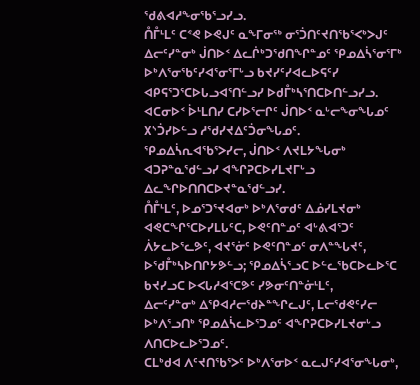ᖁᕕᐊᓱᖕᓂᖃᕐᓗᓯᓗ.
ᑍᒤᒻᒪᑦ ᑕᕝᕙ ᐅᕙᒍᑦ ᓇᖕᒥᓂᖅ ᓂᕐᑑᑎᑦᔪᑎᖃᕐᐸᒃᐳᒍᑦ ᐃᓕᑦᓯᓐᓂᒃ ᒎᑎᐅᑉ ᐃᓚᒌᒃᑐᖁᑎᖏᓐᓄᑦ ᕿᓄᐃᓵᕐᓂᕐᒥᒃ ᐅᒃᐱᕐᓂᖃᑦᓯᐊᕐᓂᕐᒥᒡᓗ ᑲᔪᓯᑦᓯᐊᓚᐅᕋᑦᓯ ᐊᑭᕋᕐᑐᕐᑕᐅᒐᓗᐊᕐᑎᓪᓗᓯ ᐅᑯᒤᒃᓴᕐᑎᑕᐅᑎᓪᓗᓯᓗ.
ᐊᑕᓂᐅᑉ ᐆᒻᒪᑎᓯ ᑕᓯᐅᕐᓕᒋᑦ ᒎᑎᐅᑉ ᓇᒡᓕᖕᓂᖓᓄᑦ ᙭ᔅᑑᓯᐅᓪᓗ ᓱᖁᓯᔪᐃᑦᑑᓂᖓᓄᑦ.
ᕿᓄᐃᓵᕆᐊᖃᕐᐳᓯᓕ, ᒎᑎᐅᑉ ᐱᔪᒪᔭᖓᓂᒃ ᐊᑐᕈᓐᓇᖁᓪᓗᓯ ᐊᖏᕈᑕᐅᓯᒪᔪᒥᒡᓗ ᐃᓚᖏᐅᑎᑎᑕᐅᔪᓐᓇᖁᓪᓗᓯ.
ᑍᒤᒻᒪᑦ, ᐅᓄᕐᑐᕐᔪᐊᓂᒃ ᐅᒃᐱᕐᓂᑯᑦ ᐃᓅᓯᒪᔪᓂᒃ ᐊᕙᑕᖏᕐᑕᐅᓯᒪᒐᑦᑕ, ᐅᕙᑦᑎᓐᓄᑦ ᐊᒡᕕᐊᕐᑐᑦ ᐲᔭᓚᐅᕐᓚᕗᑦ, ᐊᔪᕐᓃᑦ ᐅᕙᑦᑎᓐᓄᑦ ᓂᐱᓐᖓᔪᑦ, ᐅᖁᒤᒃᓴᐅᑎᒋᔭᕗᓪᓗ; ᕿᓄᐃᓵᕐᓗᑕ ᐅᓪᓚᖃᑕᐅᓚᐅᕐᑕ ᑲᔪᓯᓗᑕ ᐅᐸᒐᓱᐊᕐᑕᕗᑦ ᓯᕗᓂᑦᑎᓐᓃᒻᒪᑦ,
ᐃᓕᑦᓯᓐᓂᒃ ᐃᕿᐊᓱᓕᖁᔨᓐᖏᓚᒍᑦ, ᒪᓕᖁᕙᑦᓯᓕ ᐅᒃᐱᕐᓗᑎᒃ ᕿᓄᐃᓵᓚᐅᕐᑐᓄᑦ ᐊᖏᕈᑕᐅᓯᒪᔪᓂᒡᓗ ᐱᑎᑕᐅᓚᐅᕐᑐᓄᑦ.
ᑕᒪᒃᑯᐊ ᐱᑦᔪᑎᖃᕐᐳᑦ ᐅᒃᐱᕐᓂᐅᑉ ᓇᓚᒍᑦᓯᐊᕐᓂᖓᓂᒃ,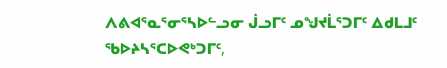ᐱᕕᐊᕐᓇᕐᓂᕐᓴᐅᓪᓗᓂ ᒎᓗᒥᑦ ᓄᖑᔪᒫᕐᑐᒥᑦ ᐃᑯᒪᒧᑦ ᖃᐅᔨᓴᕐᑕᐅᕙᒃᑐᒥᑦ,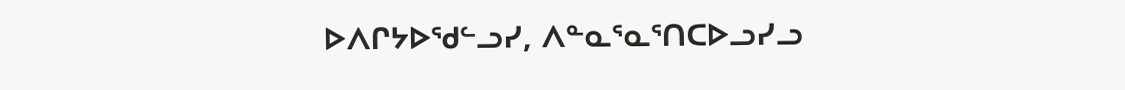ᐅᐱᒋᔭᐅᖁᓪᓗᓯ, ᐱᓐᓇᕐᓇᕐᑎᑕᐅᓗᓯᓗ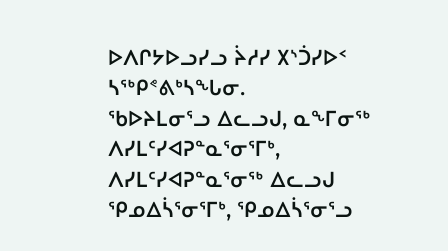ᐅᐱᒋᔭᐅᓗᓯᓗ ᔩᓱᓯ ᙭ᔅᑑᓯᐅᑉ ᓴᖅᑭᕝᕕᒃᓴᖓᓂ.
ᖃᐅᔨᒪᓂᕐᓗ ᐃᓚᓗᒍ, ᓇᖕᒥᓂᖅ ᐱᓯᒪᑦᓯᐊᕈᓐᓇᕐᓂᕐᒥᒃ, ᐱᓯᒪᑦᓯᐊᕈᓐᓇᕐᓂᖅ ᐃᓚᓗᒍ ᕿᓄᐃᓵᕐᓂᕐᒥᒃ, ᕿᓄᐃᓵᕐᓂᕐᓗ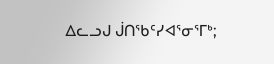ᐃᓚᓗᒍ ᒎᑎᖃᑦᓯᐊᕐᓂᕐᒥᒃ;